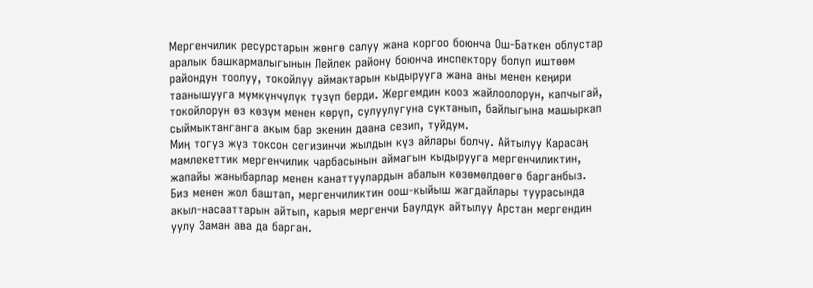Мергенчилик ресурстарын жɵнгɵ салуу жана коргоо боюнча Ош-Баткен облустар аралык башкармалыгынын Лейлек району боюнча инспектору болуп иштɵɵм райондун тоолуу, токойлуу аймактарын кыдырууга жана аны менен кеӊири таанышууга мүмкүнчүлүк түзүп берди. Жергемдин кооз жайлоолорун, капчыгай, токойлорун ɵз кɵзүм менен кɵрүп, сулуулугуна суктанып, байлыгына машыркап сыймыктанганга акым бар экенин даана сезип, туйдум.
Миӊ тогуз жүз токсон сегизинчи жылдын күз айлары болчу. Айтылуу Карасаӊ мамлекеттик мергенчилик чарбасынын аймагын кыдырууга мергенчиликтин, жапайы жаныбарлар менен канаттуулардын абалын кɵзɵмɵлдɵɵгɵ барганбыз. Биз менен жол баштап, мергенчиликтин оош-кыйыш жагдайлары туурасында акыл-насааттарын айтып, карыя мергенчи Баулдук айтылуу Арстан мергендин уулу Заман ава да барган.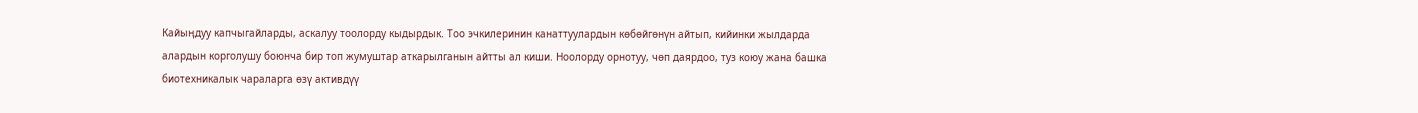Кайыӊдуу капчыгайларды, аскалуу тоолорду кыдырдык. Тоо эчкилеринин канаттуулардын кɵбɵйгɵнүн айтып, кийинки жылдарда алардын корголушу боюнча бир топ жумуштар аткарылганын айтты ал киши. Ноолорду орнотуу, чɵп даярдоо, туз коюу жана башка биотехникалык чараларга ɵзү активдүү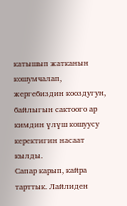катышып жатканын кошумчалап, жергебиздин кооздугун, байлыгын сактоого ар кимдин үлүш кошуусу керектигин насаат кылды.
Сапар карып, кайра тарттык. Лайлиден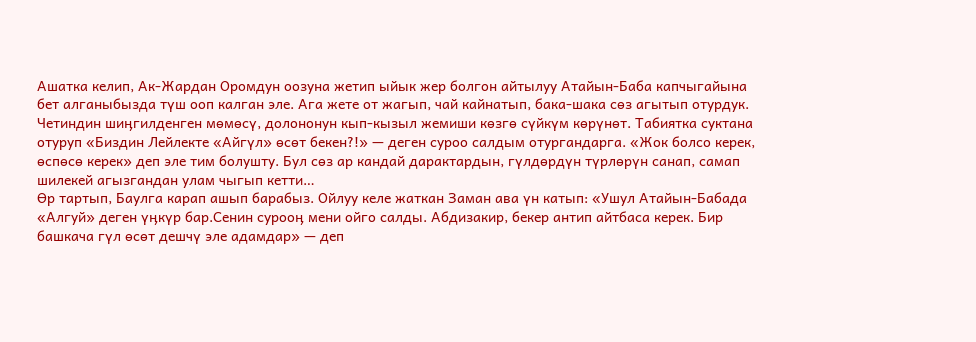Ашатка келип, Ак-Жардан Оромдун оозуна жетип ыйык жер болгон айтылуу Атайын-Баба капчыгайына бет алганыбызда түш ооп калган эле. Ага жете от жагып, чай кайнатып, бака-шака сɵз агытып отурдук.
Четиндин шиӊгилденген мɵмɵсү, долононун кып-кызыл жемиши кɵзгɵ сүйкүм кɵрүнɵт. Табиятка суктана отуруп «Биздин Лейлекте «Айгүл» ɵсɵт бекен?!» — деген суроо салдым отургандарга. «Жок болсо керек, ɵспɵсɵ керек» деп эле тим болушту. Бул сɵз ар кандай дарактардын, гүлдɵрдүн түрлɵрүн санап, самап шилекей агызгандан улам чыгып кетти…
Өр тартып, Баулга карап ашып барабыз. Ойлуу келе жаткан Заман ава үн катып: «Ушул Атайын-Бабада «Алгуй» деген үӊкүр бар.Сенин сурооӊ мени ойго салды. Абдизакир, бекер антип айтбаса керек. Бир башкача гүл ɵсɵт дешчү эле адамдар» — деп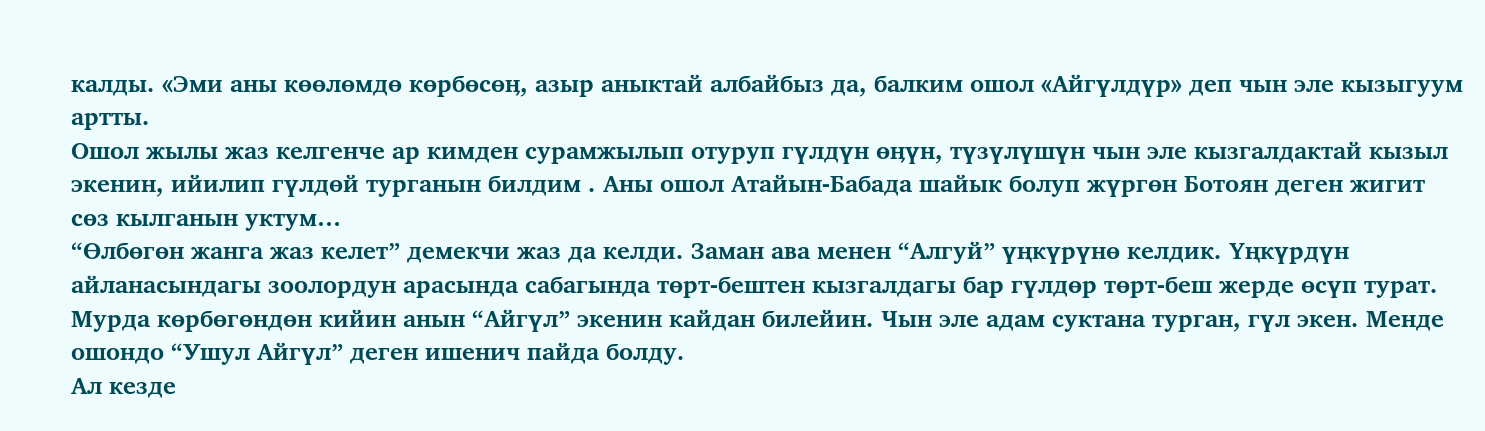калды. «Эми аны кɵɵлɵмдɵ кɵрбɵсɵӊ, азыр аныктай албайбыз да, балким ошол «Айгүлдүр» деп чын эле кызыгуум артты.
Ошол жылы жаз келгенче ар кимден сурамжылып отуруп гүлдүн ɵӊүн, түзүлүшүн чын эле кызгалдактай кызыл экенин, ийилип гүлдɵй турганын билдим . Аны ошол Атайын-Бабада шайык болуп жүргөн Ботоян деген жигит сɵз кылганын уктум…
“Өлбөгөн жанга жаз келет” демекчи жаз да келди. Заман ава менен “Алгуй” үңкүрүнө келдик. Үңкүрдүн айланасындагы зоолордун арасында сабагында төрт-бештен кызгалдагы бар гүлдөр төрт-беш жерде өсүп турат. Мурда көрбөгөндөн кийин анын “Айгүл” экенин кайдан билейин. Чын эле адам суктана турган, гүл экен. Менде ошондо “Ушул Айгүл” деген ишенич пайда болду.
Ал кезде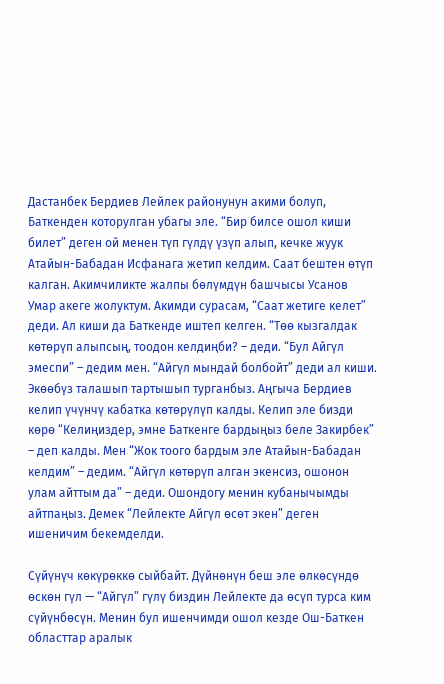Дастанбек Бердиев Лейлек районунун акими болуп, Баткенден которулган убагы эле. “Бир билсе ошол киши билет” деген ой менен түп гүлдү үзүп алып, кечке жуук Атайын-Бабадан Исфанага жетип келдим. Саат бештен өтүп калган. Акимчиликте жалпы бөлүмдүн башчысы Усанов Умар акеге жолуктум. Акимди сурасам, “Саат жетиге келет” деди. Ал киши да Баткенде иштеп келген. “Тɵɵ кызгалдак көтөрүп алыпсың, тоодон келдиңби? – деди. “Бул Айгүл эмеспи” – дедим мен. “Айгүл мындай болбойт” деди ал киши.
Экөөбүз талашып тартышып турганбыз. Аңгыча Бердиев келип үчүнчү кабатка көтөрүлүп калды. Келип эле бизди көрө “Келиңиздер, эмне Баткенге бардыңыз беле Закирбек” – деп калды. Мен “Жок тоого бардым эле Атайын-Бабадан келдим” – дедим. “Айгүл көтөрүп алган экенсиз, ошонон улам айттым да” – деди. Ошондогу менин кубанычымды айтпаңыз. Демек “Лейлекте Айгүл өсөт экен” деген ишеничим бекемделди.

Сүйүнүч көкүрөккө сыйбайт. Дүйнөнүн беш эле өлкөсүндө өскөн гүл — “Айгүл” гүлү биздин Лейлекте да өсүп турса ким сүйүнбөсүн. Менин бул ишенчимди ошол кезде Ош-Баткен областтар аралык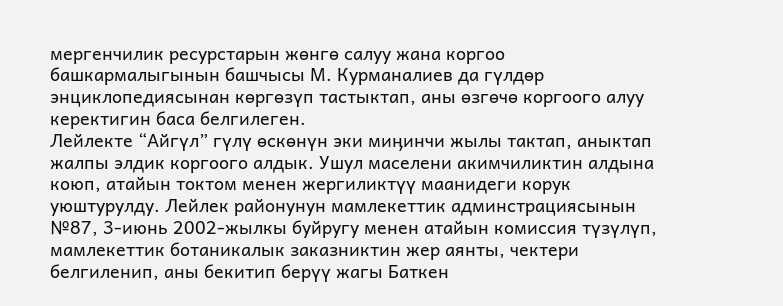мергенчилик ресурстарын жөнгө салуу жана коргоо башкармалыгынын башчысы М. Курманалиев да гүлдөр энциклопедиясынан көргөзүп тастыктап, аны өзгөчө коргоого алуу керектигин баса белгилеген.
Лейлекте “Айгүл” гүлү ɵскɵнүн эки миӊинчи жылы тактап, аныктап жалпы элдик коргоого алдык. Ушул маселени акимчиликтин алдына коюп, атайын токтом менен жергиликтүү маанидеги корук уюштурулду. Лейлек районунун мамлекеттик админстрациясынын №87, 3-июнь 2002-жылкы буйругу менен атайын комиссия түзүлүп, мамлекеттик ботаникалык заказниктин жер аянты, чектери белгиленип, аны бекитип берүү жагы Баткен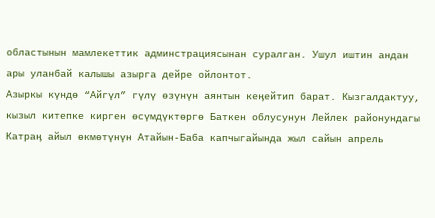областынын мамлекеттик админстрациясынан суралган. Ушул иштин андан ары уланбай калышы азырга дейре ойлонтот.
Азыркы күндɵ “Айгүл” гүлү ɵзүнүн аянтын кеӊейтип барат. Кызгалдактуу, кызыл китепке кирген ɵсүмдүктɵргɵ Баткен облусунун Лейлек районундагы Катраӊ айыл ɵкмɵтүнүн Атайын-Баба капчыгайында жыл сайын апрель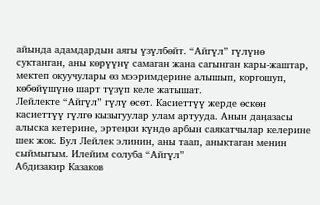айында адамдардын аягы үзүлбɵйт. “Айгүл” гүлүнɵ суктанган, аны кɵрүүнү самаган жана сагынган кары-жаштар, мектеп окуучулары ɵз мээримдерине алышып, коргошуп, кɵбɵйүшүнɵ шарт түзүп келе жатышат.
Лейлекте “Айгүл” гүлү ɵсɵт. Касиеттүү жерде ɵскɵн касиеттүү гүлгɵ кызыгуулар улам артууда. Анын даӊазасы алыска кетерине, эртеӊки күндɵ арбын саякатчылар келерине шек жок. Бул Лейлек элинин, аны таап, аныктаган менин сыймыгым. Илейим солуба “Айгүл”
Абдизакир Казаков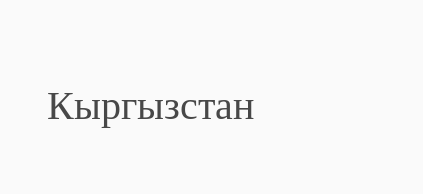Кыргызстан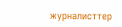журналисттер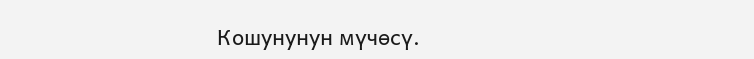Кошунунун мүчɵсү.